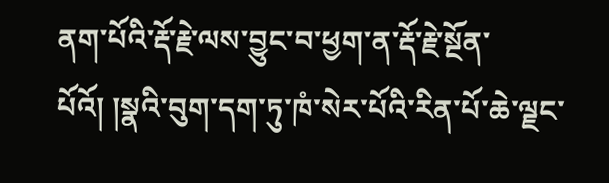ནག་པོའི་རྡོ་རྗེ་ལས་བྱུང་བ་ཕྱག་ན་རྡོ་རྗེ་སྔོན་པོའོ། །སྣའི་བུག་དག་ཏུ་ཁཾ་སེར་པོའི་རིན་པོ་ཆེ་ལྗང་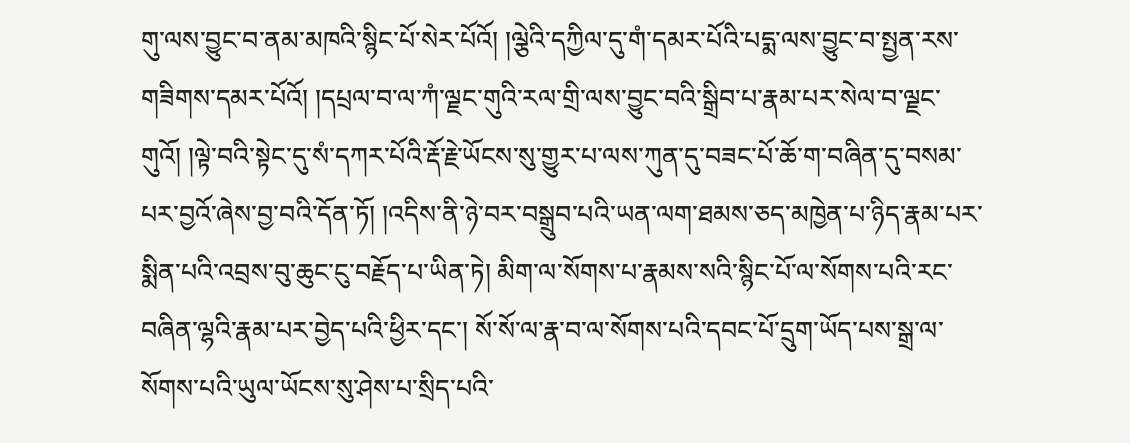གུ་ལས་བྱུང་བ་ནམ་མཁའི་སྙིང་པོ་སེར་པོའོ། །ལྕེའི་དཀྱིལ་དུ་གཾ་དམར་པོའི་པདྨ་ལས་བྱུང་བ་སྤྱན་རས་གཟིགས་དམར་པོའོ། །དཔྲལ་བ་ལ་ཀཾ་ལྗང་གུའི་རལ་གྲི་ལས་བྱུང་བའི་སྒྲིབ་པ་རྣམ་པར་སེལ་བ་ལྗང་གུའོ། །ལྟེ་བའི་སྟེང་དུ་སཾ་དཀར་པོའི་རྡོ་རྗེ་ཡོངས་སུ་གྱུར་པ་ལས་ཀུན་དུ་བཟང་པོ་ཆོ་ག་བཞིན་དུ་བསམ་པར་བྱའོ་ཞེས་བྱ་བའི་དོན་ཏོ། །འདིས་ནི་ཉེ་བར་བསྒྲུབ་པའི་ཡན་ལག་ཐམས་ཅད་མཁྱེན་པ་ཉིད་རྣམ་པར་སྨིན་པའི་འབྲས་བུ་ཆུང་ངུ་བརྗོད་པ་ཡིན་ཏེ། མིག་ལ་སོགས་པ་རྣམས་སའི་སྙིང་པོ་ལ་སོགས་པའི་རང་བཞིན་ལྷའི་རྣམ་པར་བྱེད་པའི་ཕྱིར་དང་། སོ་སོ་ལ་རྣ་བ་ལ་སོགས་པའི་དབང་པོ་དྲུག་ཡོད་པས་སྒྲ་ལ་སོགས་པའི་ཡུལ་ཡོངས་སུ་ཤེས་པ་སྲིད་པའི་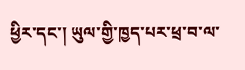ཕྱིར་དང་། ཡུལ་གྱི་ཁྱད་པར་ཕྲ་བ་ལ་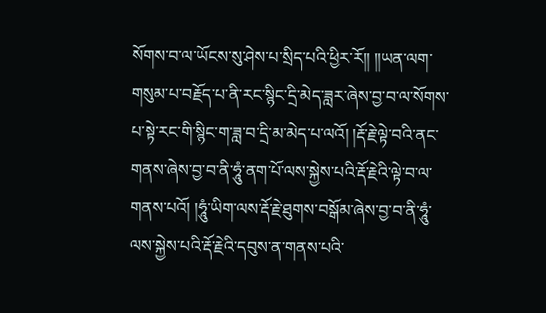སོགས་བ་ལ་ཡོངས་སུ་ཤེས་པ་སྲིད་པའི་ཕྱིར་རོ།། །།ཡན་ལག་གསུམ་པ་བརྗོད་པ་ནི་རང་སྙིང་དྲི་མེད་ཟླར་ཞེས་བྱ་བ་ལ་སོགས་པ་སྟེ་རང་གི་སྙིང་ག་ཟླ་བ་དྲི་མ་མེད་པ་ལའོ། །རྡོ་རྗེ་ལྟེ་བའི་ནང་གནས་ཞེས་བྱ་བ་ནི་ཧཱུཾ་ནག་པོ་ལས་སྐྱེས་པའི་རྡོ་རྗེའི་ལྟེ་བ་ལ་གནས་པའོ། །ཧཱུཾ་ཡིག་ལས་རྡོ་རྗེ་ཐུགས་བསྒོམ་ཞེས་བྱ་བ་ནི་ཧཱུཾ་ལས་སྐྱེས་པའི་རྡོ་རྗེའི་དབུས་ན་གནས་པའི་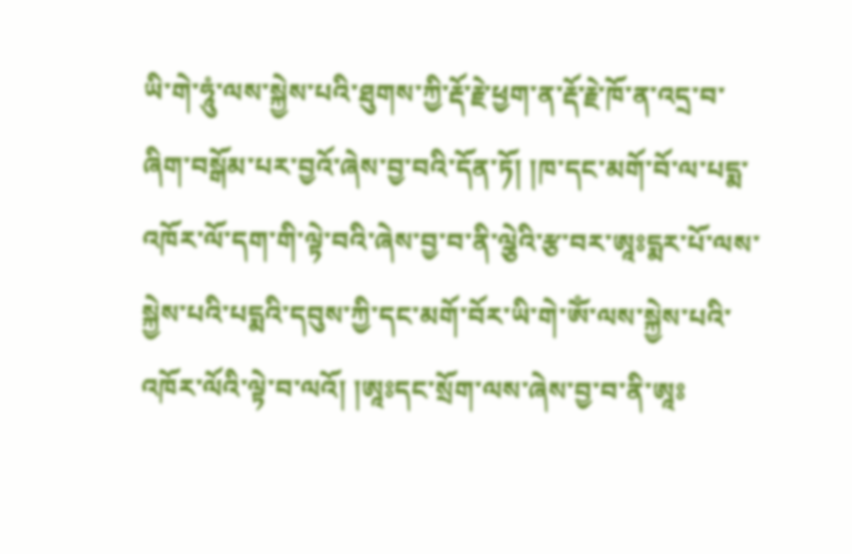ཡི་གེ་ཧཱུཾ་ལས་སྐྱེས་པའི་ཐུགས་ཀྱི་རྡོ་རྗེ་ཕྱག་ན་རྡོ་རྗེ་ཁོ་ན་འདྲ་བ་ཞིག་བསྒོམ་པར་བྱའོ་ཞེས་བྱ་བའི་དོན་ཏོ། །ཁ་དང་མགོ་བོ་ལ་པདྨ་འཁོར་ལོ་དག་གི་ལྟེ་བའི་ཞེས་བྱ་བ་ནི་ལྕེའི་རྩ་བར་ཨཱཿདྨར་པོ་ལས་སྐྱེས་པའི་པདྨའི་དབུས་ཀྱི་དང་མགོ་བོར་ཡི་གེ་ཨོཾ་ལས་སྐྱེས་པའི་འཁོར་ལོའི་ལྟེ་བ་ལའོ། །ཨཱཿདང་སྲོག་ལས་ཞེས་བྱ་བ་ནི་ཨཱཿ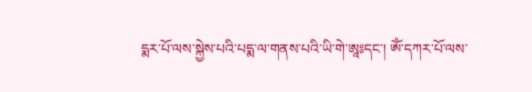དྨར་པོ་ལས་སྐྱེས་པའི་པདྨ་ལ་གནས་པའི་ཡི་གེ་ཨཱཿདང་། ཨོཾ་དཀར་པོ་ལས་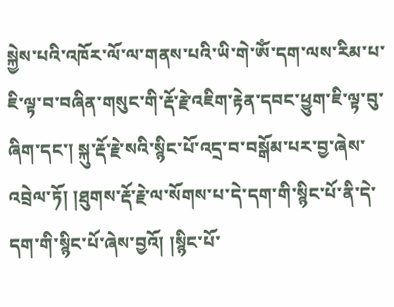སྐྱེས་པའི་འཁོར་ལོ་ལ་གནས་པའི་ཡི་གེ་ཨོཾ་དག་ལས་རིམ་པ་ཇི་ལྟ་བ་བཞིན་གསུང་གི་རྡོ་རྗེ་འཇིག་རྟེན་དབང་ཕྱུག་ཇི་ལྟ་བུ་ཞིག་དང་། སྐུ་རྡོ་རྗེ་སའི་སྙིང་པོ་འདྲ་བ་བསྒོམ་པར་བྱ་ཞེས་འབྲེལ་ཏོ། །ཐུགས་རྡོ་རྗེ་ལ་སོགས་པ་དེ་དག་གི་སྙིང་པོ་ནི་དེ་དག་གི་སྙིང་པོ་ཞེས་བྱའོ། །སྙིང་པོ་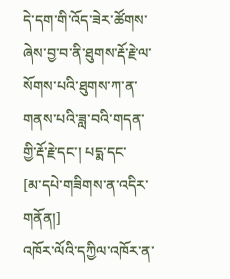དེ་དག་གི་འོད་ཟེར་ཚོགས་ཞེས་བྱ་བ་ནི་ཐུགས་རྡོ་རྗེ་ལ་སོགས་པའི་ཐུགས་ཀ་ན་གནས་པའི་ཟླ་བའི་གདན་གྱི་རྡོ་རྗེ་དང་། པདྨ་དང་
[མ་དཔེ་གཟིགས་ན་འདིར་གནོན།]
འཁོར་ལོའི་དཀྱིལ་འཁོར་ན་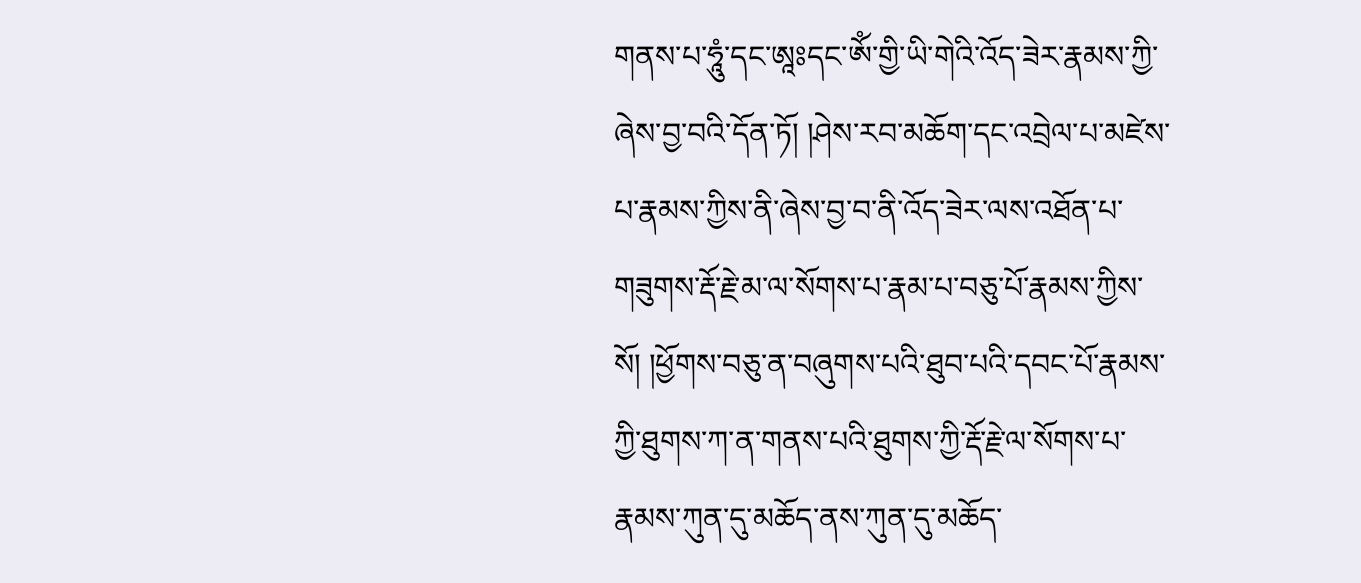གནས་པ་ཧཱུཾ་དང་ཨཱཿདང་ཨོཾ་གྱི་ཡི་གེའི་འོད་ཟེར་རྣམས་ཀྱི་ཞེས་བྱ་བའི་དོན་ཏོ། །ཤེས་རབ་མཆོག་དང་འབྲེལ་པ་མཛེས་པ་རྣམས་ཀྱིས་ནི་ཞེས་བྱ་བ་ནི་འོད་ཟེར་ལས་འཐོན་པ་གཟུགས་རྡོ་རྗེ་མ་ལ་སོགས་པ་རྣམ་པ་བཅུ་པོ་རྣམས་ཀྱིས་སོ། །ཕྱོགས་བཅུ་ན་བཞུགས་པའི་ཐུབ་པའི་དབང་པོ་རྣམས་ཀྱི་ཐུགས་ཀ་ན་གནས་པའི་ཐུགས་ཀྱི་རྡོ་རྗེ་ལ་སོགས་པ་རྣམས་ཀུན་དུ་མཆོད་ནས་ཀུན་དུ་མཆོད་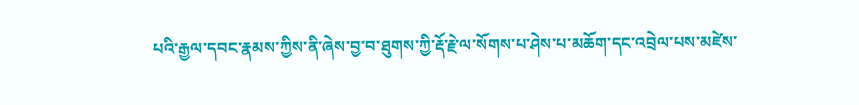པའི་རྒྱལ་དབང་རྣམས་ཀྱིས་ནི་ཞེས་བྱ་བ་ཐུགས་ཀྱི་རྡོ་རྗེ་ལ་སོགས་པ་ཤེས་པ་མཆོག་དང་འབྲེལ་པས་མཛེས་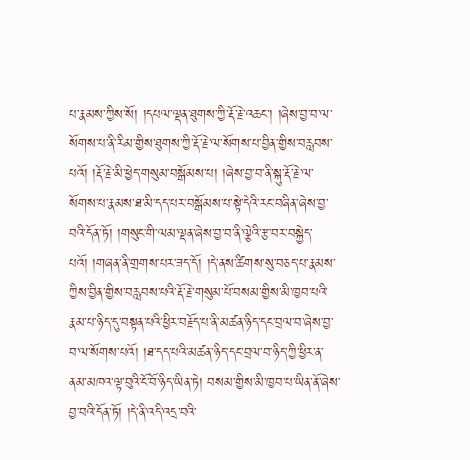པ་རྣམས་ཀྱིས་སོ། །དཔལ་ལྡན་ཐུགས་ཀྱི་རྡོ་རྗེ་འཆང་། །ཞེས་བྱ་བ་ལ་སོགས་པ་ནི་རིམ་གྱིས་ཐུགས་ཀྱི་རྡོ་རྗེ་ལ་སོགས་པ་བྱིན་གྱིས་བརླབས་པའོ། །རྡོ་རྗེ་མི་ཕྱེད་གསུམ་བསྒོམས་པ། །ཞེས་བྱ་བ་ནི་སྐུ་རྡོ་རྗེ་ལ་སོགས་པ་རྣམས་ཐ་མི་དད་པར་བསྒོམས་པ་སྟེ་དེའི་རང་བཞིན་ཞེས་བྱ་བའི་དོན་ཏོ། །གསུང་གི་ལམ་ལྡན་ཞེས་བྱ་བ་ནི་ལྕེའི་རྩ་བར་བསྐྱེད་པའོ། །གཞན་ནི་གྲགས་པར་ཟད་དོ། །དེ་ནས་ཚིགས་སུ་བཅད་པ་རྣམས་ཀྱིས་བྱིན་གྱིས་བརླབས་པའི་རྡོ་རྗེ་གསུམ་པོ་བསམ་གྱིས་མི་ཁྱབ་པའི་རྣམ་པ་ཉིད་དུ་བསྟན་པའི་ཕྱིར་བརྗོད་པ་ནི་མཚན་ཉིད་དང་བྲལ་བ་ཞེས་བྱ་བ་ལ་སོགས་པའོ། །ཐ་དད་པའི་མཚན་ཉིད་དང་བྲལ་བ་ཉིད་ཀྱི་ཕྱིར་ན་ནམ་མཁའ་ལྟ་བུའི་ངོ་བོ་ཉིད་ཡིན་ཏེ། བསམ་གྱིས་མི་ཁྱབ་པ་ཡིན་ནོ་ཞེས་བྱ་བའི་དོན་ཏོ། །དེ་ནི་འདི་འདྲ་བའི་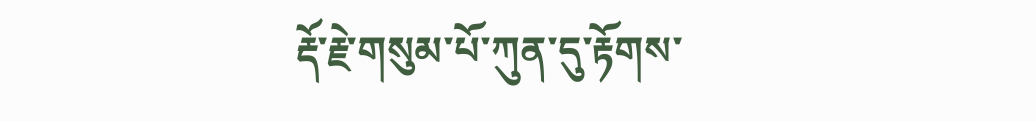རྡོ་རྗེ་གསུམ་པོ་ཀུན་དུ་རྟོགས་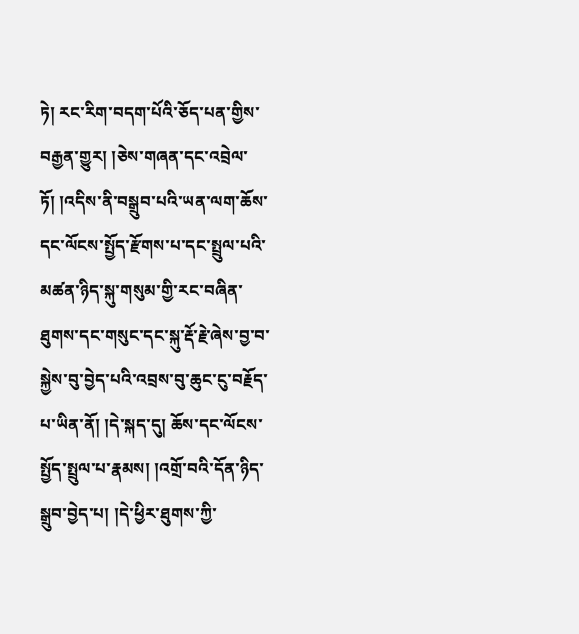ཏེ། རང་རིག་བདག་པོའི་ཅོད་པན་གྱིས་བརྒྱན་གྱུར། །ཅེས་གཞན་དང་འབྲེལ་ཏོ། །འདིས་ནི་བསྒྲུབ་པའི་ཡན་ལག་ཆོས་དང་ལོངས་སྤྱོད་རྫོགས་པ་དང་སྤྲུལ་པའི་མཚན་ཉིད་སྐུ་གསུམ་གྱི་རང་བཞིན་ཐུགས་དང་གསུང་དང་སྐུ་རྡོ་རྗེ་ཞེས་བྱ་བ་སྐྱེས་བུ་བྱེད་པའི་འབྲས་བུ་ཆུང་ངུ་བརྗོད་པ་ཡིན་ནོ། །དེ་སྐད་དུ། ཆོས་དང་ལོངས་སྤྱོད་སྤྲུལ་པ་རྣམས། །འགྲོ་བའི་དོན་ཉིད་སྒྲུབ་བྱེད་པ། །དེ་ཕྱིར་ཐུགས་ཀྱི་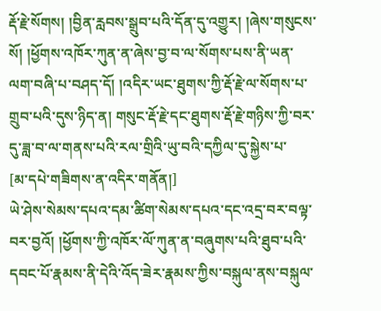རྡོ་རྗེ་སོགས། །བྱིན་རླབས་སྒྲུབ་པའི་དོན་དུ་འགྱུར། །ཞེས་གསུངས་སོ། །ཕྱོགས་འཁོར་ཀུན་ན་ཞེས་བྱ་བ་ལ་སོགས་པས་ནི་ཡན་ལག་བཞི་པ་བཤད་དོ། །འདིར་ཡང་ཐུགས་ཀྱི་རྡོ་རྗེ་ལ་སོགས་པ་གྲུབ་པའི་དུས་ཉིད་ན། གསུང་རྡོ་རྗེ་དང་ཐུགས་རྡོ་རྗེ་གཉིས་ཀྱི་བར་དུ་ཟླ་བ་ལ་གནས་པའི་རལ་གྲིའི་ཡུ་བའི་དཀྱིལ་དུ་སྐྱེས་པ་
[མ་དཔེ་གཟིགས་ན་འདིར་གནོན།]
ཡེ་ཤེས་སེམས་དཔའ་དམ་ཚིག་སེམས་དཔའ་དང་འདྲ་བར་བལྟ་བར་བྱའོ། །ཕྱོགས་ཀྱི་འཁོར་ལོ་ཀུན་ན་བཞུགས་པའི་ཐུབ་པའི་དབང་པོ་རྣམས་ནི་དེའི་འོད་ཟེར་རྣམས་ཀྱིས་བསྐུལ་ནས་བསྐུལ་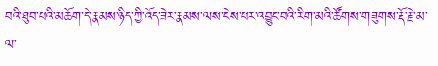བའི་ཐུབ་པའི་མཆོག་དེ་རྣམས་ཉིད་ཀྱི་འོད་ཟེར་རྣམས་ལས་ངེས་པར་འབྱུང་བའི་རིག་མའི་ཚོགས་གཟུགས་རྡོ་རྗེ་མ་ལ་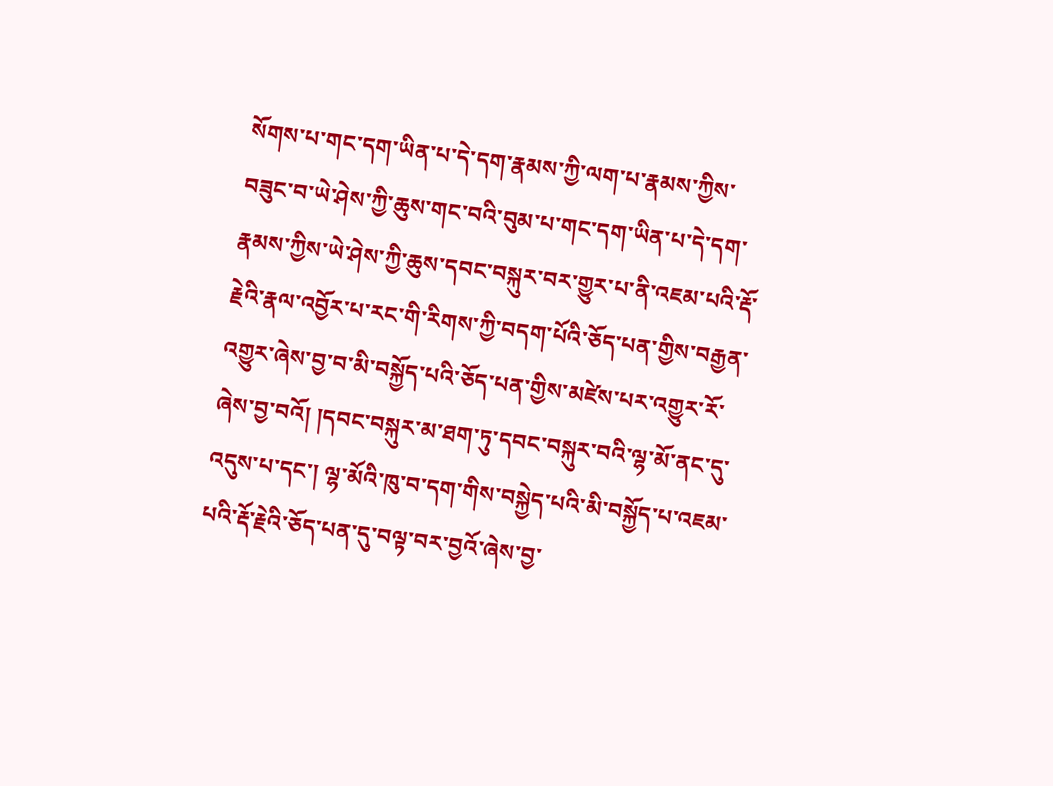སོགས་པ་གང་དག་ཡིན་པ་དེ་དག་རྣམས་ཀྱི་ལག་པ་རྣམས་ཀྱིས་བཟུང་བ་ཡེ་ཤེས་ཀྱི་ཆུས་གང་བའི་བུམ་པ་གང་དག་ཡིན་པ་དེ་དག་རྣམས་ཀྱིས་ཡེ་ཤེས་ཀྱི་ཆུས་དབང་བསྐུར་བར་གྱུར་པ་ནི་འཇམ་པའི་རྡོ་རྗེའི་རྣལ་འབྱོར་པ་རང་གི་རིགས་ཀྱི་བདག་པོའི་ཅོད་པན་གྱིས་བརྒྱན་འགྱུར་ཞེས་བྱ་བ་མི་བསྐྱོད་པའི་ཅོད་པན་གྱིས་མཛེས་པར་འགྱུར་རོ་ཞེས་བྱ་བའོ། །དབང་བསྐུར་མ་ཐག་ཏུ་དབང་བསྐུར་བའི་ལྷ་མོ་ནང་དུ་འདུས་པ་དང་། ལྷ་མོའི་ཁུ་བ་དག་གིས་བསྐྱེད་པའི་མི་བསྐྱོད་པ་འཇམ་པའི་རྡོ་རྗེའི་ཅོད་པན་དུ་བལྟ་བར་བྱའོ་ཞེས་བྱ་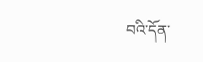བའི་དོན་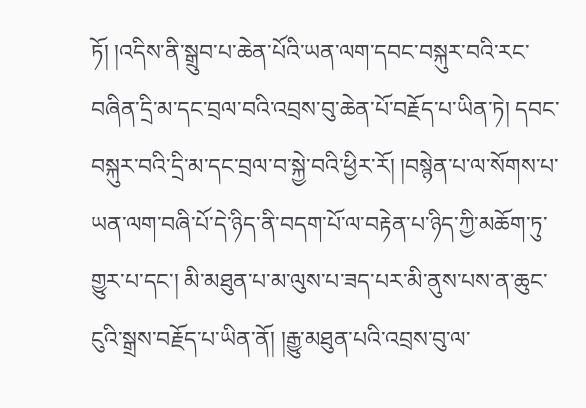ཏོ། །འདིས་ནི་སྒྲུབ་པ་ཆེན་པོའི་ཡན་ལག་དབང་བསྐུར་བའི་རང་བཞིན་དྲི་མ་དང་བྲལ་བའི་འབྲས་བུ་ཆེན་པོ་བརྗོད་པ་ཡིན་ཏེ། དབང་བསྐུར་བའི་དྲི་མ་དང་བྲལ་བ་སྐྱེ་བའི་ཕྱིར་རོ། །བསྙེན་པ་ལ་སོགས་པ་ཡན་ལག་བཞི་པོ་དེ་ཉིད་ནི་བདག་པོ་ལ་བརྟེན་པ་ཉིད་ཀྱི་མཆོག་ཏུ་གྱུར་པ་དང་། མི་མཐུན་པ་མ་ལུས་པ་ཟད་པར་མི་ནུས་པས་ན་ཆུང་ངུའི་སྒྲས་བརྗོད་པ་ཡིན་ནོ། །རྒྱུ་མཐུན་པའི་འབྲས་བུ་ལ་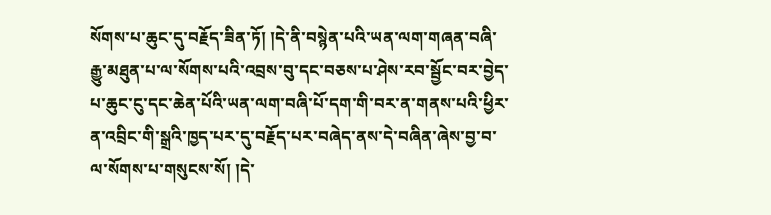སོགས་པ་ཆུང་དུ་བརྗོད་ཟིན་ཏོ། །དེ་ནི་བསྙེན་པའི་ཡན་ལག་གཞན་བཞི་རྒྱུ་མཐུན་པ་ལ་སོགས་པའི་འབྲས་བུ་དང་བཅས་པ་ཤེས་རབ་སྦྱོང་བར་བྱེད་པ་ཆུང་ངུ་དང་ཆེན་པོའི་ཡན་ལག་བཞི་པོ་དག་གི་བར་ན་གནས་པའི་ཕྱིར་ན་འབྲིང་གི་སྒྲའི་ཁྱད་པར་དུ་བརྗོད་པར་བཞེད་ནས་དེ་བཞིན་ཞེས་བྱ་བ་ལ་སོགས་པ་གསུངས་སོ། །དེ་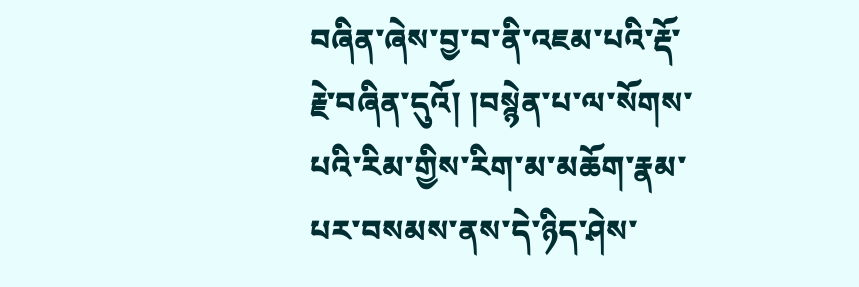བཞིན་ཞེས་བྱ་བ་ནི་འཇམ་པའི་རྡོ་རྗེ་བཞིན་དུའོ། །བསྙེན་པ་ལ་སོགས་པའི་རིམ་གྱིས་རིག་མ་མཆོག་རྣམ་པར་བསམས་ནས་དེ་ཉིད་ཤེས་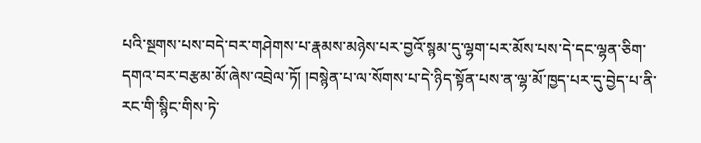པའི་སྔགས་པས་བདེ་བར་གཤེགས་པ་རྣམས་མཉེས་པར་བྱའོ་སྙམ་དུ་ལྷག་པར་མོས་པས་དེ་དང་ལྷན་ཅིག་དགའ་བར་བརྩམ་མོ་ཞེས་འབྲེལ་ཏོ། །བསྙེན་པ་ལ་སོགས་པ་དེ་ཉིད་སྟོན་པས་ན་ལྷ་མོ་ཁྱད་པར་དུ་བྱེད་པ་ནི་རང་གི་སྙིང་གིས་ཏེ་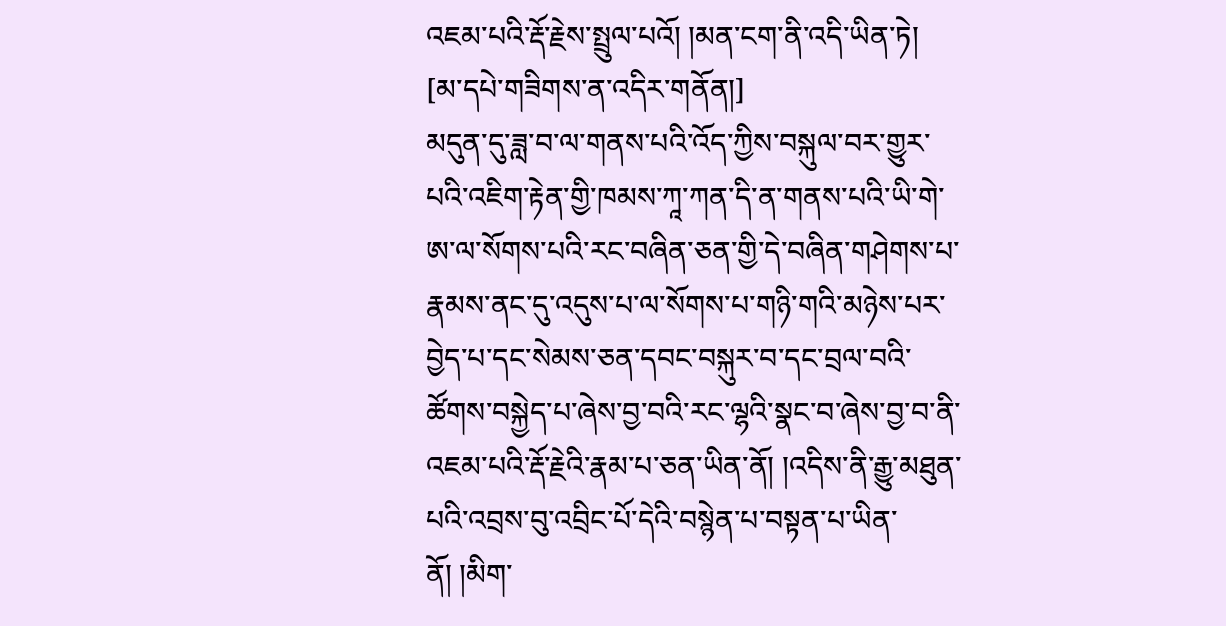འཇམ་པའི་རྡོ་རྗེས་སྤྲུལ་པའོ། །མན་ངག་ནི་འདི་ཡིན་ཏེ།
[མ་དཔེ་གཟིགས་ན་འདིར་གནོན།]
མདུན་དུ་ཟླ་བ་ལ་གནས་པའི་འོད་ཀྱིས་བསྐུལ་བར་གྱུར་པའི་འཇིག་རྟེན་གྱི་ཁམས་ཀཱ་ཀན་དི་ན་གནས་པའི་ཡི་གེ་ཨ་ལ་སོགས་པའི་རང་བཞིན་ཅན་གྱི་དེ་བཞིན་གཤེགས་པ་རྣམས་ནང་དུ་འདུས་པ་ལ་སོགས་པ་གཉི་གའི་མཉེས་པར་བྱེད་པ་དང་སེམས་ཅན་དབང་བསྐུར་བ་དང་བྲལ་བའི་ཚོགས་བསྐྱེད་པ་ཞེས་བྱ་བའི་རང་ལྷའི་སྣང་བ་ཞེས་བྱ་བ་ནི་འཇམ་པའི་རྡོ་རྗེའི་རྣམ་པ་ཅན་ཡིན་ནོ། །འདིས་ནི་རྒྱུ་མཐུན་པའི་འབྲས་བུ་འབྲིང་པོ་དེའི་བསྙེན་པ་བསྟན་པ་ཡིན་ནོ། །མིག་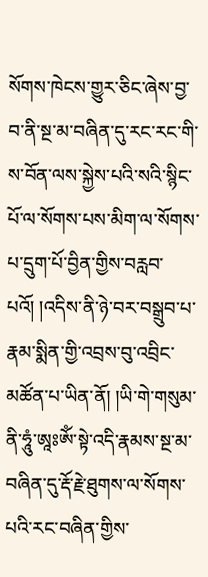སོགས་ཁེངས་གྱུར་ཅིང་ཞེས་བྱ་བ་ནི་སྔ་མ་བཞིན་དུ་རང་རང་གི་ས་བོན་ལས་སྐྱེས་པའི་སའི་སྙིང་པོ་ལ་སོགས་པས་མིག་ལ་སོགས་པ་དྲུག་པོ་བྱིན་གྱིས་བརླབ་པའོ། །འདིས་ནི་ཉེ་བར་བསྒྲུབ་པ་རྣམ་སྨིན་གྱི་འབྲས་བུ་འབྲིང་མཚོན་པ་ཡིན་ནོ། །ཡི་གེ་གསུམ་ནི་ཧཱུཾ་ཨཱཿཨོཾ་སྟེ་འདི་རྣམས་སྔ་མ་བཞིན་དུ་རྡོ་རྗེ་ཐུགས་ལ་སོགས་པའི་རང་བཞིན་གྱིས་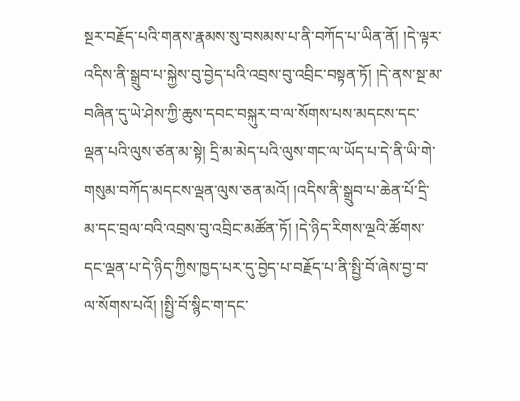སྔར་བརྗོད་པའི་གནས་རྣམས་སུ་བསམས་པ་ནི་བཀོད་པ་ཡིན་ནོ། །དེ་ལྟར་འདིས་ནི་སྒྲུབ་པ་སྐྱེས་བུ་བྱེད་པའི་འབྲས་བུ་འབྲིང་བསྟན་ཏོ། །དེ་ནས་སྔ་མ་བཞིན་དུ་ཡེ་ཤེས་ཀྱི་ཆུས་དབང་བསྐུར་བ་ལ་སོགས་པས་མདངས་དང་ལྡན་པའི་ལུས་ཙན་མ་སྟེ། དྲི་མ་མེད་པའི་ལུས་གང་ལ་ཡོད་པ་དེ་ནི་ཡི་གེ་གསུམ་བཀོད་མདངས་ལྡན་ལུས་ཅན་མའོ། །འདིས་ནི་སྒྲུབ་པ་ཆེན་པོ་དྲི་མ་དང་བྲལ་བའི་འབྲས་བུ་འབྲིང་མཚོན་ཏོ། །དེ་ཉིད་རིགས་ལྔའི་ཚོགས་དང་ལྡན་པ་དེ་ཉིད་ཀྱིས་ཁྱད་པར་དུ་བྱེད་པ་བརྗོད་པ་ནི་སྤྱི་བོ་ཞེས་བྱ་བ་ལ་སོགས་པའོ། །སྤྱི་བོ་སྙིང་ག་དང་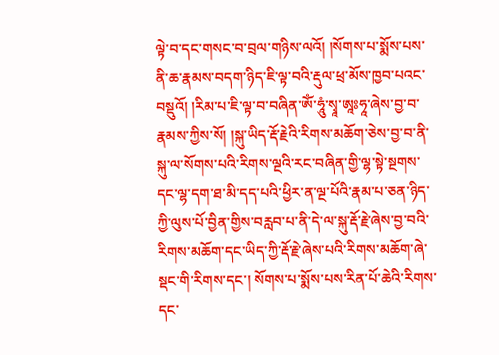ལྟེ་བ་དང་གསང་བ་བྲལ་གཉིས་ལའོ། །སོགས་པ་སྨོས་པས་ནི་ཆ་རྣམས་བདག་ཉིད་ཇི་ལྟ་བའི་རྡུལ་ཕྲ་མོས་ཁྱབ་པའང་བསྡུའོ། །རིམ་པ་ཇི་ལྟ་བ་བཞིན་ཨོཾ་ཧཱུཾ་སྭཱ་ཨཱཿཧཱ་ཞེས་བྱ་བ་རྣམས་ཀྱིས་སོ། །སྐུ་ཡིད་རྡོ་རྗེའི་རིགས་མཆོག་ཅེས་བྱ་བ་ནི་སྐུ་ལ་སོགས་པའི་རིགས་ལྔའི་རང་བཞིན་གྱི་ལྷ་སྟེ་སྔགས་དང་ལྷ་དག་ཐ་མི་དད་པའི་ཕྱིར་ན་ལྔ་པོའི་རྣམ་པ་ཅན་ཉིད་ཀྱི་ལུས་པོ་བྱིན་གྱིས་བརླབ་པ་ནི་དེ་ལ་སྐུ་རྡོ་རྗེ་ཞེས་བྱ་བའི་རིགས་མཆོག་དང་ཡིད་ཀྱི་རྡོ་རྗེ་ཞེས་པའི་རིགས་མཆོག་ཞེ་སྡང་གི་རིགས་དང་། སོགས་པ་སྨོས་པས་རིན་པོ་ཆེའི་རིགས་དང་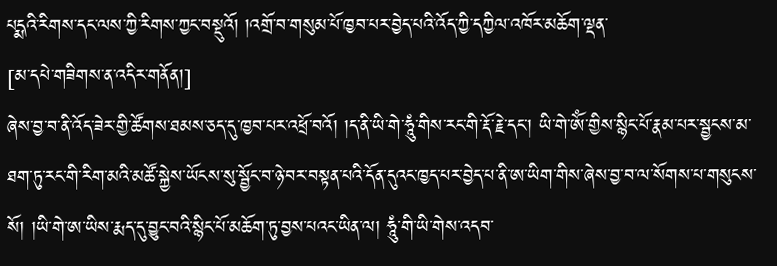པདྨའི་རིགས་དང་ལས་ཀྱི་རིགས་ཀྱང་བསྡུའོ། །འགྲོ་བ་གསུམ་པོ་ཁྱབ་པར་བྱེད་པའི་འོད་ཀྱི་དཀྱིལ་འཁོར་མཆོག་ལྡན་
[མ་དཔེ་གཟིགས་ན་འདིར་གནོན།]
ཞེས་བྱ་བ་ནི་འོད་ཟེར་གྱི་ཚོགས་ཐམས་ཅད་དུ་ཁྱབ་པར་འཕྲོ་བའོ། །ད་ནི་ཡི་གེ་ཧཱུཾ་གིས་རང་གི་རྡོ་རྗེ་དང་། ཡི་གེ་ཨོཾ་གྱིས་སྙིང་པོ་རྣམ་པར་སྦྱངས་མ་ཐག་ཏུ་རང་གི་རིག་མའི་མཚོ་སྐྱེས་ཡོངས་སུ་སྦྱོང་བ་ཉེ་བར་བསྟན་པའི་དོན་དུའང་ཁྱད་པར་བྱེད་པ་ནི་ཨ་ཡིག་གིས་ཞེས་བྱ་བ་ལ་སོགས་པ་གསུངས་སོ། །ཡི་གེ་ཨ་ཡིས་རྨད་དུ་བྱུང་བའི་སྙིང་པོ་མཆོག་ཏུ་བྱས་པའང་ཡིན་ལ། ཧཱུཾ་གི་ཡི་གེས་འདབ་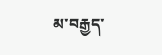མ་བརྒྱད་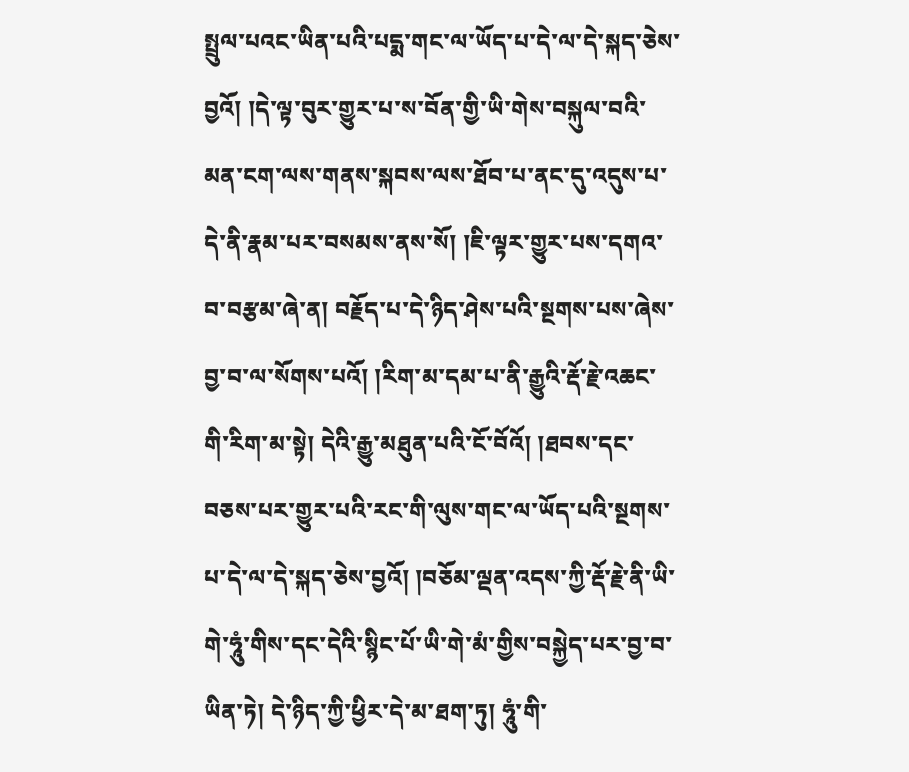སྤྲུལ་པའང་ཡིན་པའི་པདྨ་གང་ལ་ཡོད་པ་དེ་ལ་དེ་སྐད་ཅེས་བྱའོ། །དེ་ལྟ་བུར་གྱུར་པ་ས་བོན་གྱི་ཡི་གེས་བསྐུལ་བའི་མན་ངག་ལས་གནས་སྐབས་ལས་ཐོབ་པ་ནང་དུ་འདུས་པ་དེ་ནི་རྣམ་པར་བསམས་ནས་སོ། །ཇི་ལྟར་གྱུར་པས་དགའ་བ་བརྩམ་ཞེ་ན། བརྗོད་པ་དེ་ཉིད་ཤེས་པའི་སྔགས་པས་ཞེས་བྱ་བ་ལ་སོགས་པའོ། །རིག་མ་དམ་པ་ནི་རྒྱུའི་རྡོ་རྗེ་འཆང་གི་རིག་མ་སྟེ། དེའི་རྒྱུ་མཐུན་པའི་ངོ་བོའོ། །ཐབས་དང་བཅས་པར་གྱུར་པའི་རང་གི་ལུས་གང་ལ་ཡོད་པའི་སྔགས་པ་དེ་ལ་དེ་སྐད་ཅེས་བྱའོ། །བཅོམ་ལྡན་འདས་ཀྱི་རྡོ་རྗེ་ནི་ཡི་གེ་ཧཱུཾ་གིས་དང་དེའི་སྙིང་པོ་ཡི་གེ་མཾ་གྱིས་བསྐྱེད་པར་བྱ་བ་ཡིན་ཏེ། དེ་ཉིད་ཀྱི་ཕྱིར་དེ་མ་ཐག་ཏུ། ཧཱུཾ་གི་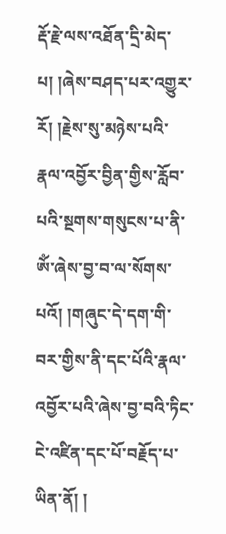རྡོ་རྗེ་ལས་འཐོན་དྲི་མེད་པ། །ཞེས་བཤད་པར་འགྱུར་རོ། །རྗེས་སུ་མཉེས་པའི་རྣལ་འབྱོར་བྱིན་གྱིས་རློབ་པའི་སྔགས་གསུངས་པ་ནི་ཨོཾ་ཞེས་བྱ་བ་ལ་སོགས་པའོ། །གཞུང་དེ་དག་གི་བར་གྱིས་ནི་དང་པོའི་རྣལ་འབྱོར་པའི་ཞེས་བྱ་བའི་ཏིང་ངེ་འཛིན་དང་པོ་བརྗོད་པ་ཡིན་ནོ། །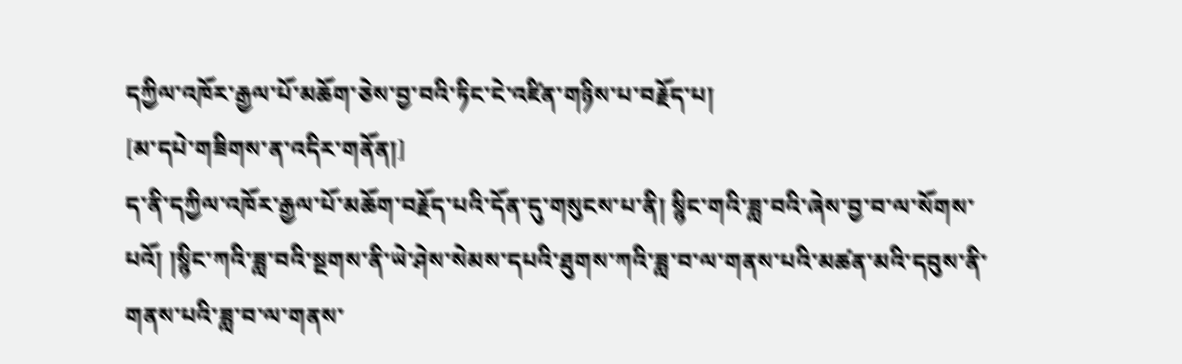དཀྱིལ་འཁོར་རྒྱལ་པོ་མཆོག་ཅེས་བྱ་བའི་ཏིང་ངེ་འཛིན་གཉིས་པ་བརྗོད་པ།
[མ་དཔེ་གཟིགས་ན་འདིར་གནོན།]
ད་ནི་དཀྱིལ་འཁོར་རྒྱལ་པོ་མཆོག་བརྗོད་པའི་དོན་དུ་གསུངས་པ་ནི། སྙིང་གའི་ཟླ་བའི་ཞེས་བྱ་བ་ལ་སོགས་པའོ། །སྙིང་ཀའི་ཟླ་བའི་སྔགས་ནི་ཡེ་ཤེས་སེམས་དཔའི་ཐུགས་ཀའི་ཟླ་བ་ལ་གནས་པའི་མཚན་མའི་དབུས་ནི་གནས་པའི་ཟླ་བ་ལ་གནས་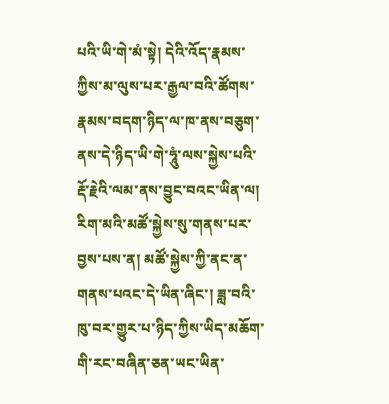པའི་ཡི་གེ་མཾ་སྟེ། དེའི་འོད་རྣམས་ཀྱིས་མ་ལུས་པར་རྒྱལ་བའི་ཚོགས་རྣམས་བདག་ཉིད་ལ་ཁ་ནས་བཅུག་ནས་དེ་ཉིད་ཡི་གེ་ཧཱུཾ་ལས་སྐྱེས་པའི་རྡོ་རྗེའི་ལམ་ནས་བྱུང་བའང་ཡིན་ལ། རིག་མའི་མཚོ་སྐྱེས་སུ་གནས་པར་བྱས་པས་ན། མཚོ་སྐྱེས་ཀྱི་ནང་ན་གནས་པའང་དེ་ཡིན་ཞིང་། ཟླ་བའི་ཁུ་བར་གྱུར་པ་ཉིད་ཀྱིས་ཡིད་མཆོག་གི་རང་བཞིན་ཅན་ཡང་ཡིན་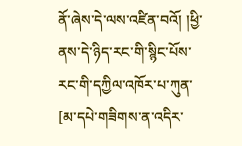ནོ་ཞེས་དེ་ལས་འཛིན་བའོ། །ཕྱི་ནས་དེ་ཉིད་རང་གི་སྙིང་པོས་རང་གི་དཀྱིལ་འཁོར་པ་ཀུན་
[མ་དཔེ་གཟིགས་ན་འདིར་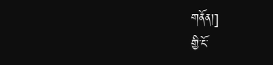གནོན།]
གྱི་ངོ་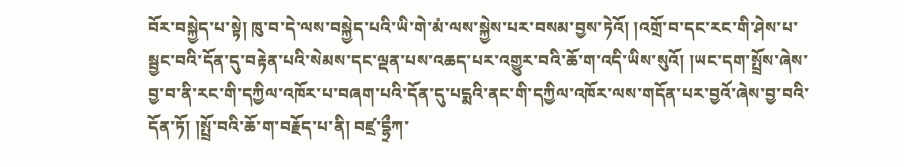བོར་བསྐྱེད་པ་སྟེ། ཁུ་བ་དེ་ལས་བསྐྱེད་པའི་ཡི་གེ་མཾ་ལས་སྐྱེས་པར་བསམ་བྱས་ཏེའོ། །འགྲོ་བ་དང་རང་གི་ཤེས་པ་སྦྱང་བའི་དོན་དུ་བརྟེན་པའི་སེམས་དང་ལྡན་པས་འཆད་པར་འགྱུར་བའི་ཆོ་ག་འདི་ཡིས་སུའོ། །ཡང་དག་སྤྲོས་ཞེས་བྱ་བ་ནི་རང་གི་དཀྱིལ་འཁོར་པ་བཞག་པའི་དོན་དུ་པདྨའི་ནང་གི་དཀྱིལ་འཁོར་ལས་གདོན་པར་བྱའོ་ཞེས་བྱ་བའི་དོན་ཏོ། །སྤྲོ་བའི་ཆོ་ག་བརྗོད་པ་ནི། བཛྲ་དྷྲྀཀ་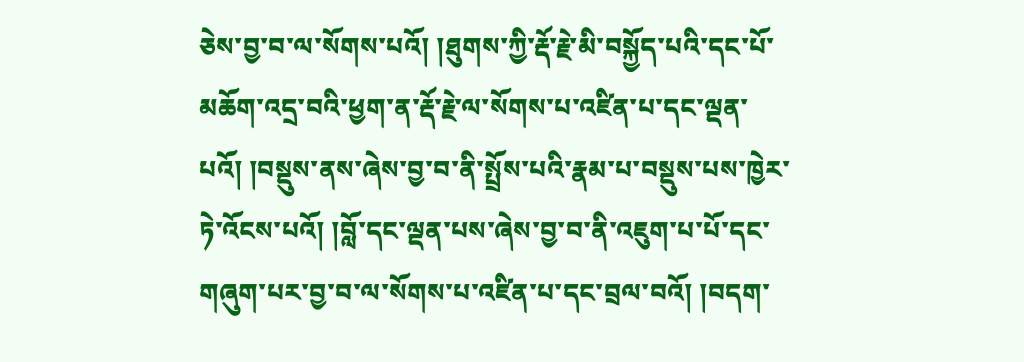ཅེས་བྱ་བ་ལ་སོགས་པའོ། །ཐུགས་ཀྱི་རྡོ་རྗེ་མི་བསྐྱོད་པའི་དང་པོ་མཆོག་འདྲ་བའི་ཕྱག་ན་རྡོ་རྗེ་ལ་སོགས་པ་འཛིན་པ་དང་ལྡན་པའོ། །བསྡུས་ནས་ཞེས་བྱ་བ་ནི་སྤྲོས་པའི་རྣམ་པ་བསྡུས་པས་ཁྱེར་ཏེ་འོངས་པའོ། །བློ་དང་ལྡན་པས་ཞེས་བྱ་བ་ནི་འཇུག་པ་པོ་དང་གཞུག་པར་བྱ་བ་ལ་སོགས་པ་འཛིན་པ་དང་བྲལ་བའོ། །བདག་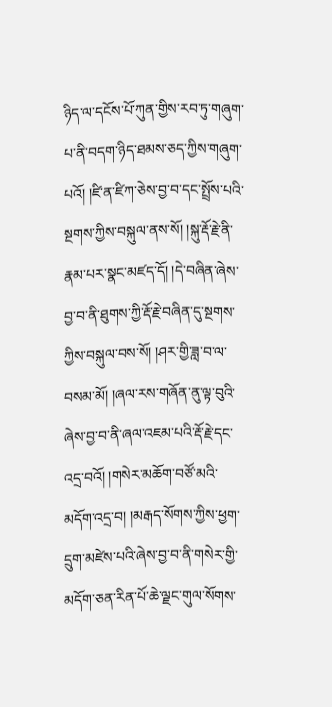ཉིད་ལ་དངོས་པོ་ཀུན་གྱིས་རབ་ཏུ་གཞུག་པ་ནི་བདག་ཉིད་ཐམས་ཅད་ཀྱིས་གཞུག་པའོ། །ཛི་ན་ཛིཀ་ཅེས་བྱ་བ་དང་སྤྲོས་པའི་སྔགས་ཀྱིས་བསྐུལ་ནས་སོ། །སྐུ་རྡོ་རྗེ་ནི་རྣམ་པར་སྣང་མཛད་དོ། །དེ་བཞིན་ཞེས་བྱ་བ་ནི་ཐུགས་ཀྱི་རྡོ་རྗེ་བཞིན་དུ་སྔགས་ཀྱིས་བསྐུལ་བས་སོ། །ཤར་གྱི་ཟླ་བ་ལ་བསམ་མོ། །ཞལ་རས་གཞོན་ནུ་ལྟ་བུའི་ཞེས་བྱ་བ་ནི་ཞལ་འཇམ་པའི་རྡོ་རྗེ་དང་འདྲ་བའོ། །གསེར་མཆོག་བཙོ་མའི་མདོག་འདྲ་བ། །མརྒད་སོགས་ཀྱིས་ཕྱག་དྲུག་མཛེས་པའི་ཞེས་བྱ་བ་ནི་གསེར་གྱི་མདོག་ཅན་རིན་པོ་ཆེ་ལྗང་གུལ་སོགས་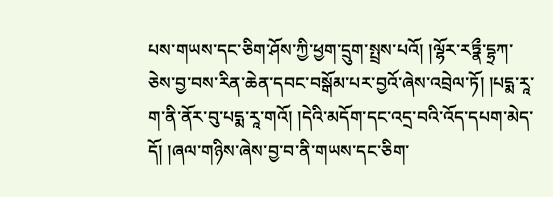པས་གཡས་དང་ཅིག་ཤོས་ཀྱི་ཕྱག་དྲུག་སྤྲས་པའོ། །ལྷོར་རཏྣྀ་དྷྲཀ་ཅེས་བྱ་བས་རིན་ཆེན་དབང་བསྒོམ་པར་བྱའོ་ཞེས་འབྲེལ་ཏོ། །པདྨ་རཱ་ག་ནི་ནོར་བུ་པདྨ་རཱ་གའོ། །དེའི་མདོག་དང་འདྲ་བའི་འོད་དཔག་མེད་དོ། །ཞལ་གཉིས་ཞེས་བྱ་བ་ནི་གཡས་དང་ཅིག་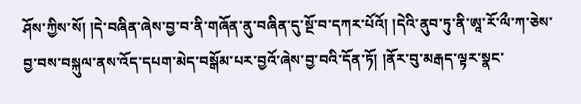ཤོས་ཀྱིས་སོ། །དེ་བཞིན་ཞེས་བྱ་བ་ནི་གཞོན་ནུ་བཞིན་དུ་སྔོ་བ་དཀར་པོའོ། །དེའི་ནུབ་ཏུ་ནི་ཨཱ་རོ་ལྀ་ཀ་ཅེས་བྱ་བས་བསྐུལ་ནས་འོད་དཔག་མེད་བསྒོམ་པར་བྱའོ་ཞེས་བྱ་བའི་དོན་ཏོ། །ནོར་བུ་མརྒད་ལྟར་སྣང་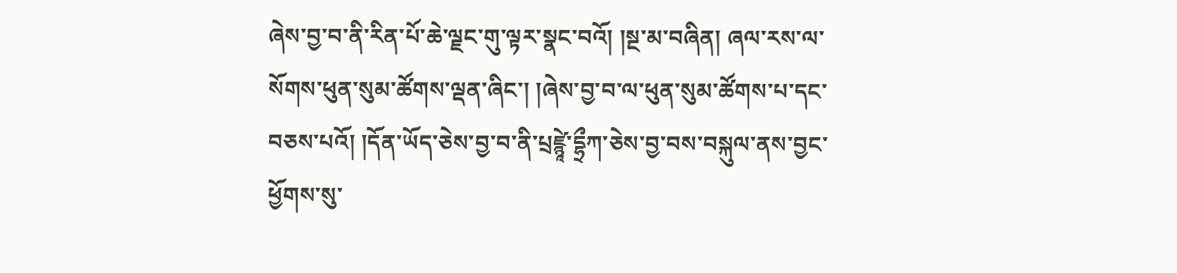ཞེས་བྱ་བ་ནི་རིན་པོ་ཆེ་ལྗང་གུ་ལྟར་སྣང་བའོ། །སྔ་མ་བཞིན། ཞལ་རས་ལ་སོགས་ཕུན་སུམ་ཚོགས་ལྡན་ཞིང་། །ཞེས་བྱ་བ་ལ་ཕུན་སུམ་ཚོགས་པ་དང་བཅས་པའོ། །དོན་ཡོད་ཅེས་བྱ་བ་ནི་པྲཛྙཱེ་དྷྲྀཀ་ཅེས་བྱ་བས་བསྐུལ་ནས་བྱང་ཕྱོགས་སུ་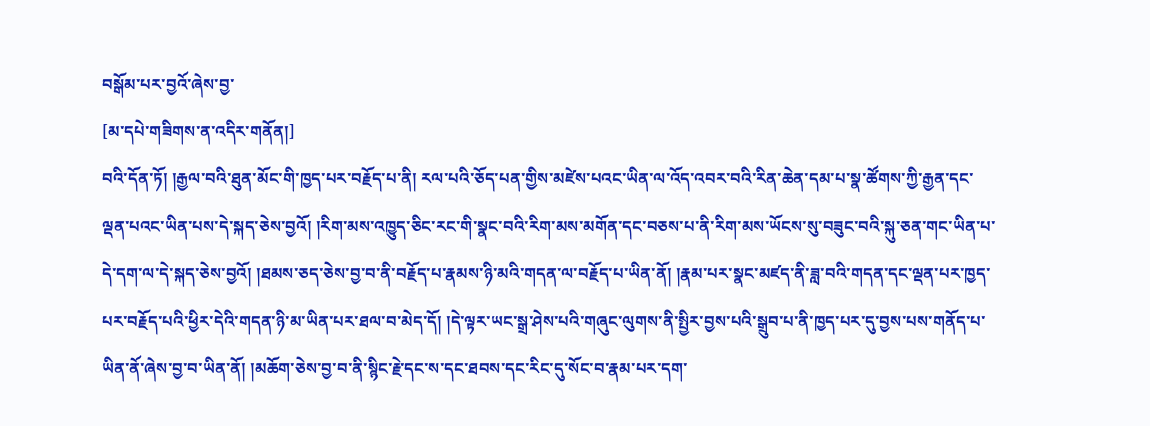བསྒོམ་པར་བྱའོ་ཞེས་བྱ་
[མ་དཔེ་གཟིགས་ན་འདིར་གནོན།]
བའི་དོན་ཏོ། །རྒྱལ་བའི་ཐུན་མོང་གི་ཁྱད་པར་བརྗོད་པ་ནི། རལ་པའི་ཅོད་པན་གྱིས་མཛེས་པའང་ཡིན་ལ་འོད་འབར་བའི་རིན་ཆེན་དམ་པ་སྣ་ཚོགས་ཀྱི་རྒྱན་དང་ལྡན་པའང་ཡིན་པས་དེ་སྐད་ཅེས་བྱའོ། །རིག་མས་འཁྱུད་ཅིང་རང་གི་སྣང་བའི་རིག་མས་མགོན་དང་བཅས་པ་ནི་རིག་མས་ཡོངས་སུ་བཟུང་བའི་སྐུ་ཅན་གང་ཡིན་པ་དེ་དག་ལ་དེ་སྐད་ཅེས་བྱའོ། །ཐམས་ཅད་ཅེས་བྱ་བ་ནི་བརྗོད་པ་རྣམས་ཉི་མའི་གདན་ལ་བརྗོད་པ་ཡིན་ནོ། །རྣམ་པར་སྣང་མཛད་ནི་ཟླ་བའི་གདན་དང་ལྡན་པར་ཁྱད་པར་བརྗོད་པའི་ཕྱིར་དེའི་གདན་ཉི་མ་ཡིན་པར་ཐལ་བ་མེད་དོ། །དེ་ལྟར་ཡང་སྒྲ་ཤེས་པའི་གཞུང་ལུགས་ནི་སྤྱིར་བྱས་པའི་སྒྲུབ་པ་ནི་ཁྱད་པར་དུ་བྱས་པས་གནོད་པ་ཡིན་ནོ་ཞེས་བྱ་བ་ཡིན་ནོ། །མཆོག་ཅེས་བྱ་བ་ནི་སྙིང་རྗེ་དང་ས་དང་ཐབས་དང་རིང་དུ་སོང་བ་རྣམ་པར་དག་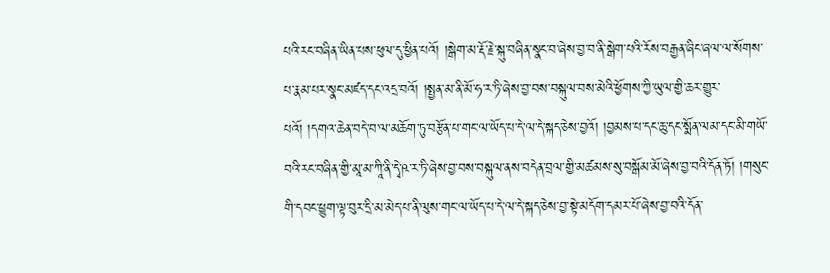པའི་རང་བཞིན་ཡིན་པས་ཕུལ་དུ་ཕྱིན་པའོ། །སྒེག་མ་རྡོ་རྗེ་སྐུ་བཞིན་སྣང་བ་ཞེས་བྱ་བ་ནི་སྒེག་པའི་རོས་བརྒྱན་ཞིང་ཞལ་ལ་སོགས་པ་རྣམ་པར་སྣང་མཛད་དང་འདྲ་བའོ། །སྤྱན་མ་ནི་མོ་ཧ་ར་ཏི་ཞེས་བྱ་བས་བསྐུལ་བས་མེའི་ཕྱོགས་ཀྱི་ཡུལ་གྱི་ཆར་གྱུར་པའོ། །དགའ་ཆེན་བདེ་བ་ལ་མཆོག་ཏུ་བརྩོན་པ་གང་ལ་ཡོད་པ་དེ་ལ་དེ་སྐད་ཅེས་བྱའོ། །བྱམས་པ་དང་ཆུ་དང་སྨོན་ལམ་དང་མི་གཡོ་བའི་རང་བཞིན་གྱི་མཱ་མ་ཀཱི་ནི་དྭེ་ཥ་ར་ཏི་ཞེས་བྱ་བས་བསྐུལ་ནས་བདེན་བྲལ་གྱི་མཚམས་སུ་བསྒོམ་མོ་ཞེས་བྱ་བའི་དོན་ཏོ། །གསུང་གི་དབང་ཕྱུག་ལྟ་བུར་དྲི་མ་མེད་པ་ནི་ལུས་གང་ལ་ཡོད་པ་དེ་ལ་དེ་སྐད་ཅེས་བྱ་སྟེ་མདོག་དམར་པོ་ཞེས་བྱ་བའི་དོན་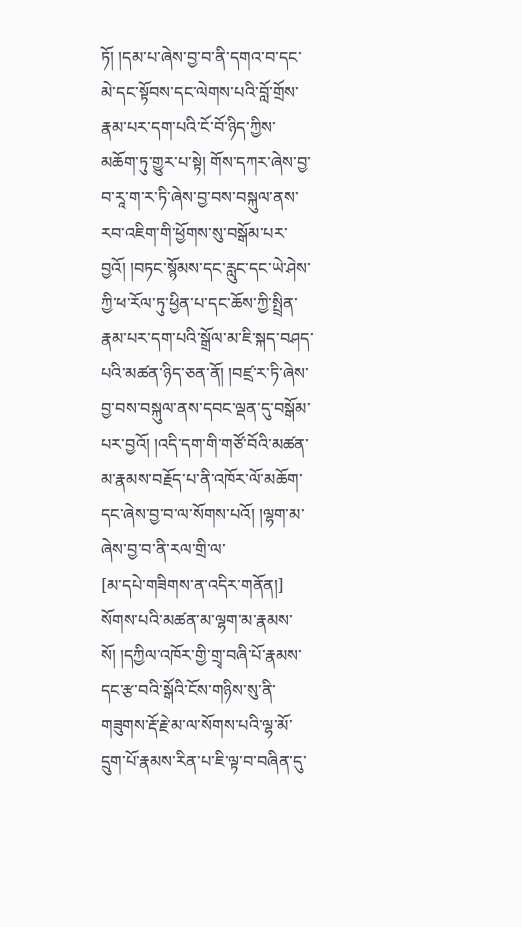ཏོ། །དམ་པ་ཞེས་བྱ་བ་ནི་དགའ་བ་དང་མེ་དང་སྟོབས་དང་ལེགས་པའི་བློ་གྲོས་རྣམ་པར་དག་པའི་ངོ་བོ་ཉིད་ཀྱིས་མཆོག་ཏུ་གྱུར་པ་སྟེ། གོས་དཀར་ཞེས་བྱ་བ་རཱ་ག་ར་ཏི་ཞེས་བྱ་བས་བསྐུལ་ནས་རབ་འཇིག་གི་ཕྱོགས་སུ་བསྒོམ་པར་བྱའོ། །བཏང་སྙོམས་དང་རླུང་དང་ཡེ་ཤེས་ཀྱི་ཕ་རོལ་ཏུ་ཕྱིན་པ་དང་ཆོས་ཀྱི་སྤྲིན་རྣམ་པར་དག་པའི་སྒྲོལ་མ་ཇི་སྐད་བཤད་པའི་མཚན་ཉིད་ཅན་ནོ། །བཛྲ་ར་ཏི་ཞེས་བྱ་བས་བསྐུལ་ནས་དབང་ལྡན་དུ་བསྒོམ་པར་བྱའོ། །འདི་དག་གི་གཙོ་བོའི་མཚན་མ་རྣམས་བརྗོད་པ་ནི་འཁོར་ལོ་མཆོག་དང་ཞེས་བྱ་བ་ལ་སོགས་པའོ། །ལྷག་མ་ཞེས་བྱ་བ་ནི་རལ་གྲི་ལ་
[མ་དཔེ་གཟིགས་ན་འདིར་གནོན།]
སོགས་པའི་མཚན་མ་ལྷག་མ་རྣམས་སོ། །དཀྱིལ་འཁོར་གྱི་གྲྭ་བཞི་པོ་རྣམས་དང་རྩ་བའི་སྒོའི་ངོས་གཉིས་སུ་ནི་གཟུགས་རྡོ་རྗེ་མ་ལ་སོགས་པའི་ལྷ་མོ་དྲུག་པོ་རྣམས་རིན་པ་ཇི་ལྟ་བ་བཞིན་དུ་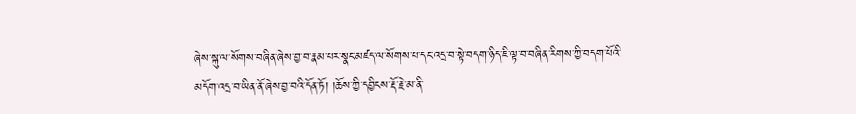ཞེས་སྐུ་ལ་སོགས་བཞིན་ཞེས་བྱ་བ་རྣམ་པར་སྣང་མཛད་ལ་སོགས་པ་དང་འདྲ་བ་སྟེ་བདག་ཉིད་ཇི་ལྟ་བ་བཞིན་རིགས་ཀྱི་བདག་པོའི་མདོག་འདྲ་བ་ཡིན་ནོ་ཞེས་བྱ་བའི་དོན་ཏོ། །ཆོས་ཀྱི་དབྱིངས་རྡོ་རྗེ་མ་ནི་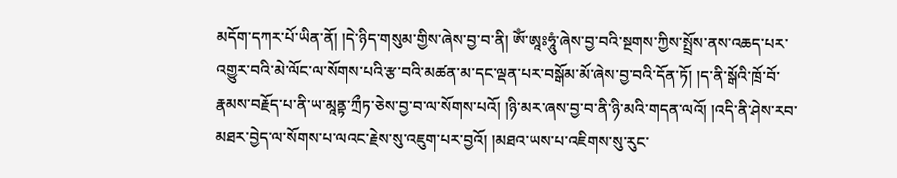མདོག་དཀར་པོ་ཡིན་ནོ། །དེ་ཉིད་གསུམ་གྱིས་ཞེས་བྱ་བ་ནི། ཨོཾ་ཨཱཿཧཱུཾ་ཞེས་བྱ་བའི་སྔགས་ཀྱིས་སྤྲོས་ནས་འཆད་པར་འགྱུར་བའི་མེ་ལོང་ལ་སོགས་པའི་རྩ་བའི་མཚན་མ་དང་ལྡན་པར་བསྒོམ་མོ་ཞེས་བྱ་བའི་དོན་ཏོ། །ད་ནི་སྒོའི་ཁྲོ་བོ་རྣམས་བརྗོད་པ་ནི་ཡ་མཱནྟ་ཀྲྀཏ་ཅེས་བྱ་བ་ལ་སོགས་པའོ། །ཉི་མར་ཞས་བྱ་བ་ནི་ཉི་མའི་གདན་ལའོ། །འདི་ནི་ཤེས་རབ་མཐར་བྱེད་ལ་སོགས་པ་ལའང་རྗེས་སུ་འཇུག་པར་བྱའོ། །མཐའ་ཡས་པ་འཇིགས་སུ་རུང་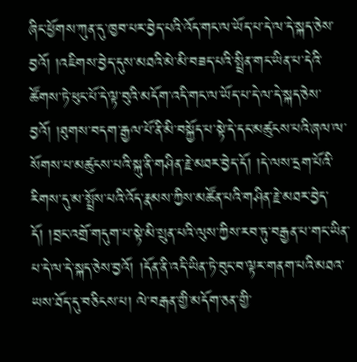ཞིང་ཕྱོགས་ཀུན་དུ་ཁྱབ་པར་བྱེད་པའི་འོད་གང་ལ་ཡོད་པ་དེ་ལ་དེ་སྐད་ཅེས་བྱའོ། །འཇིགས་བྱེད་དུས་མཐའི་མེ་མི་བཟད་པའི་སྤྲིན་གང་ཡིན་པ་དེའི་ཚོགས་ཏེ་ཕུང་པོ་དེ་ལྟ་བུའི་མདོག་འདི་གང་ལ་ཡོད་པ་དེ་ལ་དེ་སྐད་ཅེས་བྱའོ། །ཐུགས་བདག་རྒྱལ་པོ་ནི་མི་བསྐྱོད་པ་སྟེ་དེ་དང་མཚུངས་པའི་ཞལ་ལ་སོགས་པ་མཚུངས་པའི་སྐུ་ནི་གཤིན་རྗེ་མཐར་བྱེད་དོ། །དེ་ལས་དྲག་པོའི་རིགས་དུ་མ་སྤྲོས་པའི་འོད་རྣམས་ཀྱིས་མཚོན་པའི་གཤིན་རྗེ་མཐར་བྱེད་དོ། །བྲང་འགྲོ་གདུག་པ་སྟེ་མི་སྲུན་པའི་ལུས་ཀྱིས་རབ་ཏུ་བརྒྱན་པ་གང་ཡིན་པ་དེ་ལ་དེ་སྐད་ཅེས་བྱའོ། །དོན་ནི་འདི་ཡིན་ཏེ་བུང་བ་ལྟར་གནག་པའི་མཐའ་ཡས་ཐོད་དུ་བཅིངས་པ། ལེ་བརྒན་གྱི་མདོག་ཅན་གྱི་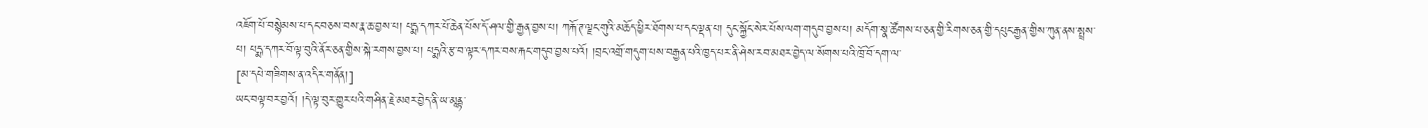འཇོག་པོ་བསྙེམས་པ་དང་བཅས་བས་རྣ་ཆ་བྱས་པ། པདྨ་དཀར་པོ་ཆེན་པོས་དོ་ཤལ་གྱི་རྒྱན་བྱས་པ། ཀརྐོ་ཊ་ལྗང་གུའི་མཆོད་ཕྱིར་ཐོགས་པ་དང་ལྡན་པ། དུང་སྐྱོང་སེར་པོས་ལག་གདུབ་བྱས་པ། མདོག་སྣ་ཚོགས་པ་ཅན་གྱི་རིགས་ཅན་གྱི་དཔུང་རྒྱན་གྱིས་ཀུན་ནས་སྤྲས་པ། པདྨ་དཀར་བོ་ལྟ་བུའི་ནོར་ཅན་གྱིས་སྐེ་རགས་བྱས་པ། པདྨའི་རྩ་བ་ལྟར་དཀར་བས་རྐང་གདུབ་བྱས་པའོ། །བྲང་འགྲོ་གདུག་པས་བརྒྱན་པའི་ཁྱད་པར་ནི་ཤེས་རབ་མཐར་བྱེད་ལ་སོགས་པའི་ཁྲོ་བོ་དག་ལ་
[མ་དཔེ་གཟིགས་ན་འདིར་གནོན།]
ཡང་བལྟ་བར་བྱའོ། །དེ་ལྟ་བུར་གྱུར་པའི་གཤིན་རྗེ་མཐར་བྱེད་ནི་ཡ་མཱནྟ་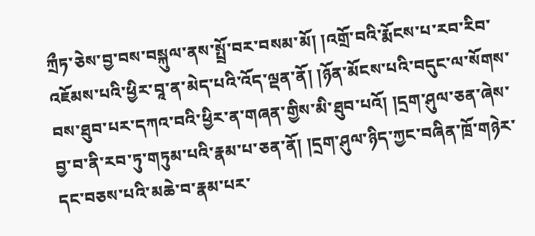ཀྲྀཏ་ཅེས་བྱ་བས་བསྐུལ་ནས་སྤྲོ་བར་བསམ་མོ། །འགྲོ་བའི་རྨོངས་པ་རབ་རིབ་འཇོམས་པའི་ཕྱིར་བཱ་ན་མེད་པའི་འོད་ལྡན་ནོ། །ཉོན་མོངས་པའི་བདུང་ལ་སོགས་བས་ཐུབ་པར་དཀའ་བའི་ཕྱིར་ན་གཞན་གྱིས་མི་ཐུབ་པའོ། །དྲག་ཤུལ་ཅན་ཞེས་བྱ་བ་ནི་རབ་ཏུ་གཏུམ་པའི་རྣམ་པ་ཅན་ནོ། །དྲག་ཤུལ་ཉིད་ཀྱང་བཞིན་ཁྲོ་གཉེར་དང་བཅས་པའི་མཆེ་བ་རྣམ་པར་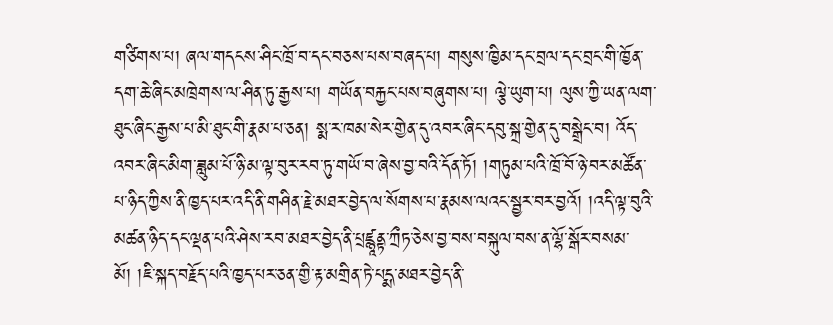གཙིགས་པ། ཞལ་གདངས་ཤིང་ཁྲོ་བ་དང་བཅས་པས་བཞད་པ། གསུས་ཁྱིམ་དང་བྲལ་དང་བྲང་གི་ཁྱོན་དག་ཆེ་ཞིང་མཁྲེགས་ལ་ཤིན་ཏུ་རྒྱས་པ། གཡོན་བརྐྱང་པས་བཞུགས་པ། ལྕེ་ཡུག་པ། ལུས་ཀྱི་ཡན་ལག་ཐུང་ཞིང་རྒྱས་པ་མི་ཐུང་གི་རྣམ་པ་ཅན། སྨ་ར་ཁམ་སེར་གྱེན་དུ་འབར་ཞིང་དབུ་སྐྲ་གྱེན་དུ་བསྒྲེང་བ། འོད་འབར་ཞིང་མིག་ཟླུམ་པོ་ཉི་མ་ལྟ་བུར་རབ་ཏུ་གཡོ་བ་ཞེས་བྱ་བའི་དོན་ཏོ། །གཏུམ་པའི་ཁྲོ་བོ་ཉེ་བར་མཚོན་པ་ཉིད་ཀྱིས་ནི་ཁྱད་པར་འདི་ནི་གཤིན་རྗེ་མཐར་བྱེད་ལ་སོགས་པ་རྣམས་ལའང་སྦྱར་བར་བྱའོ། །འདི་ལྟ་བུའི་མཚན་ཉིད་དང་ལྡན་པའི་ཤེས་རབ་མཐར་བྱེད་ནི་པྲཛྙཱནྟ་ཀྲྀཏ་ཅེས་བྱ་བས་བསྐུལ་བས་ན་ལྷོ་སྒོར་བསམ་མོ། །ཇི་སྐད་བརྗོད་པའི་ཁྱད་པར་ཅན་གྱི་རྟ་མགྲིན་ཏེ་པདྨ་མཐར་བྱེད་ནི་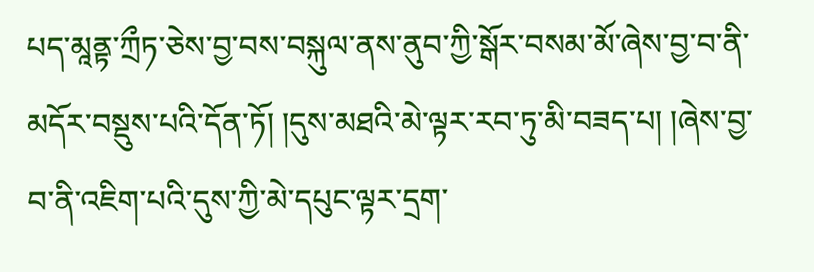པད་མཱནྟ་ཀྲྀཏ་ཅེས་བྱ་བས་བསྐུལ་ནས་ནུབ་ཀྱི་སྒོར་བསམ་མོ་ཞེས་བྱ་བ་ནི་མདོར་བསྡུས་པའི་དོན་ཏོ། །དུས་མཐའི་མེ་ལྟར་རབ་ཏུ་མི་བཟད་པ། །ཞེས་བྱ་བ་ནི་འཇིག་པའི་དུས་ཀྱི་མེ་དཔུང་ལྟར་དྲག་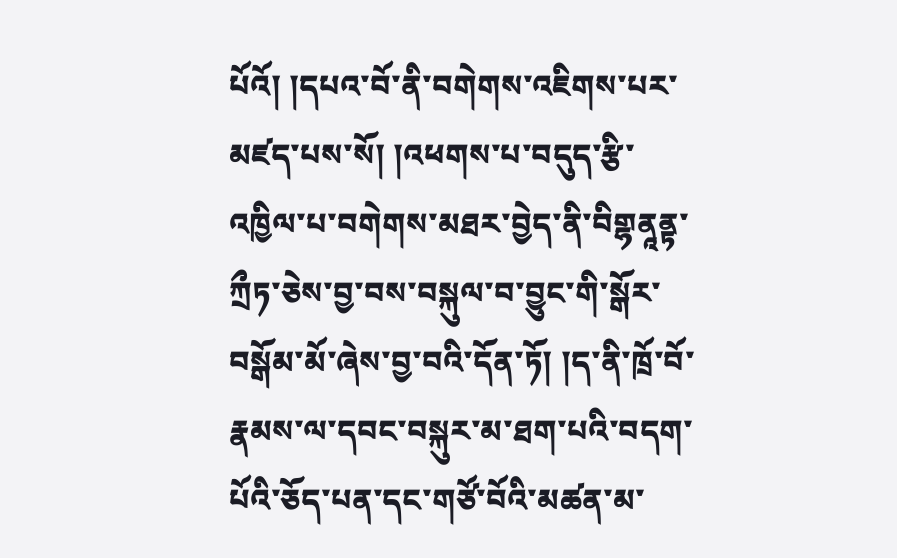པོའོ། །དཔའ་བོ་ནི་བགེགས་འཇིགས་པར་མཛད་པས་སོ། །འཕགས་པ་བདུད་རྩི་འཁྱིལ་པ་བགེགས་མཐར་བྱེད་ནི་བིགྷནཱནྟ་ཀྲྀཏ་ཅེས་བྱ་བས་བསྐུལ་བ་བྱུང་གི་སྒོར་བསྒོམ་མོ་ཞེས་བྱ་བའི་དོན་ཏོ། །ད་ནི་ཁྲོ་བོ་རྣམས་ལ་དབང་བསྐུར་མ་ཐག་པའི་བདག་པོའི་ཅོད་པན་དང་གཙོ་བོའི་མཚན་མ་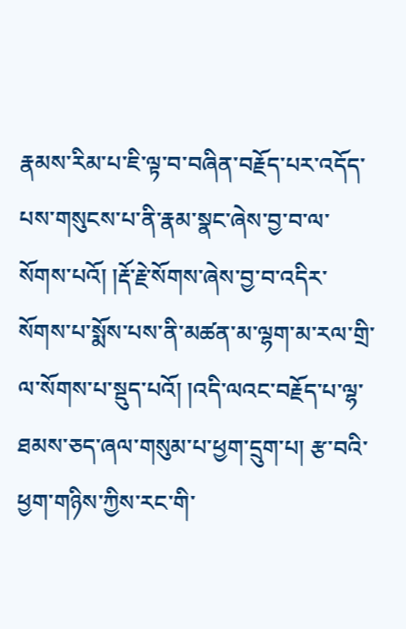རྣམས་རིམ་པ་ཇི་ལྟ་བ་བཞིན་བརྗོད་པར་འདོད་པས་གསུངས་པ་ནི་རྣམ་སྣང་ཞེས་བྱ་བ་ལ་སོགས་པའོ། །རྡོ་རྗེ་སོགས་ཞེས་བྱ་བ་འདིར་སོགས་པ་སྨོས་པས་ནི་མཚན་མ་ལྷག་མ་རལ་གྲི་ལ་སོགས་པ་སྡུད་པའོ། །འདི་ལའང་བརྗོད་པ་ལྷ་ཐམས་ཅད་ཞལ་གསུམ་པ་ཕྱག་དྲུག་པ། རྩ་བའི་ཕྱག་གཉིས་ཀྱིས་རང་གི་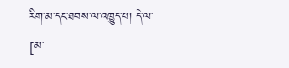རིག་མ་དང་ཐབས་ལ་འཁྱུད་པ། དེ་ལ་
[མ་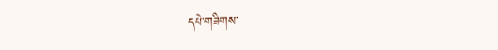དཔེ་གཟིགས་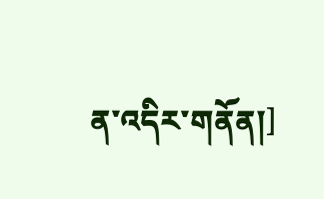ན་འདིར་གནོན།]